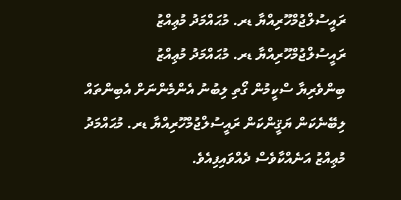ރައީސުލްޖުމްހޫރިއްޔާ ޑރ. މުޙައްމަދު މުޢިއްޒު
ރައީސުލްޖުމްހޫރިއްޔާ ޑރ. މުޙައްމަދު މުޢިއްޒު
ބިންވެރިޔާ ސްކީމުން ގޯތި ލިބުނު އެންމެންނަށް އެބިންތައް ލިބޭނެކަން ޔަޤީންކަން ރައީސުލްޖުމްހޫރިއްޔާ ޑރ. މުޙައްމަދު މުޢިއްޒު އަނެއްކާވެސް ދެއްވައިފިއެވެ.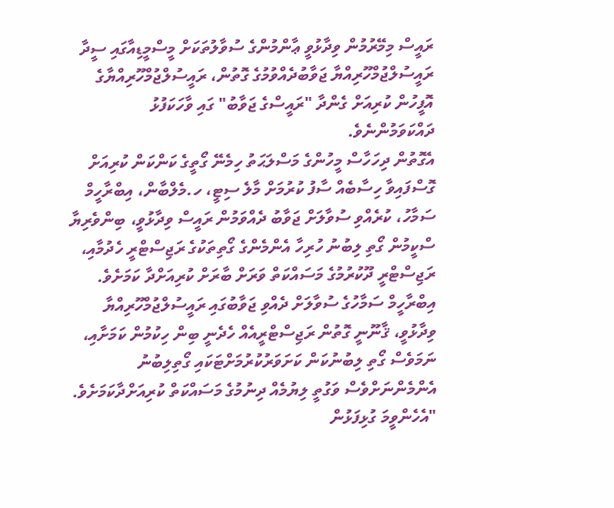ރައީސް މިމޭރުމުން ވިދާޅުވީ ޢާންމުންގެ ސުވާލުތަކަށް މީސްމީޑިއާގައި ސީދާ ރައީސުލްޖުމްހޫރިއްޔާ ޖަވާބުދެއްވުމުގެ ގޮތުން، ރައީސުލްޖުމްހޫރިއްޔާގެ އޮފީހުން ކުރިއަށް ގެންދާ "ރައީސްގެ ޖަވާބު" ގައި ވާހަކަފުޅު ދައްކަވަމުންނެވެ.
އެގޮތުން ދިހަހާސް މީހުންގެ މަސްލަޙަތު ހިމެނޭ ގޯތީގެ ކަންކަން ކުރިއަށް ގޮސްފައިވާ ހިސާބެއް ސާފު ކުރުމަށް މާލެ ސިޓީ، ހ.މެލްބާން، އިބްރާހީމް ސަމާހު، ކުރެއްވި ސުވާލަށް ޖަވާބު ދެއްވަމުން ރައީސް ވިދާޅުވީ، ބިންވެރިޔާ ސްކީމުން ގޯތި ލިބުނު ހުރިހާ އެންމެންގެ ގޯތިތަކުގެ ރަޖިސްޓްރީ ހެދުމާއި، ރަޖިސްޓްރީ ދޫކުރުމުގެ މަސައްކަތް ވަރަށް ބާރަށް ކުރިއަށްދާ ކަމަށެވެ.
އިބްރާހީމް ސަމާހުގެ ސުވާލަށް ދެއްވި ޖަވާބުގައި ރައީސުލްޖުމްހޫރިއްޔާ ވިދާޅުވީ، ޤާނޫނީ ގޮތުން ރަޖިސްޓްރީއެއް ހެދެނީ ބިން ހިކުމުން ކަމަށާއި، ނަމަވެސް ގޯތި ލިބުނުކަން ކަށަވަރުކުރުމަށްޓަކައި ގޯތިލިބުނު އެންމެންނަށްވެސް ވަގުތީ ލިޔުމެއް ދިނުމުގެ މަސައްކަތް ކުރިއަށްދާކަމަށެވެ.
"އެހެންވީމަ ގުޅިފަޅުން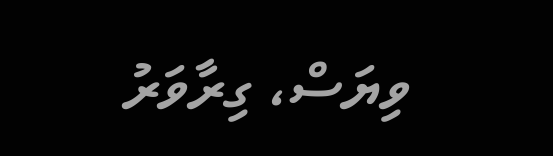ވިޔަސް، ގިރާވަރު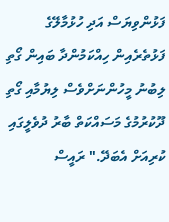ފަޅުންވިޔަސް އަދި ހުޅުމާލޭގެ ފަޅުތެރެއިން ހިއްކަމުންދާ ބައިން ގޯތި ލިބުނު މީހުންނަށްވެސް ލިޔުމާއި ގޯތި ދޫކުރުމުގެ މަސައްކަތް ބާރު ދުވެލީގައި ކުރިއަށް އެބަދޭ." ރައީސް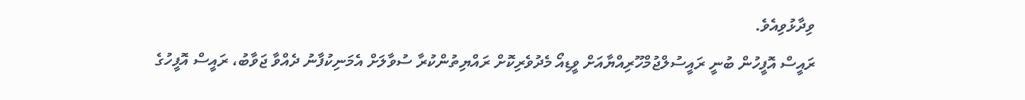ވިދާޅުވިއެވެ.
ރައީސް އޮފީހުން ބުނީ ރައީސުލްޖުމްހޫރިއްޔާއަށް ވީޑިއޯ މެދުވެރިކޮށް ރައްޔިތުންކުރާ ސުވާލަށް އެމަނިކުފާނު ދެއްވާ ޖަވާބު، ރައީސް އޮފީހުގެ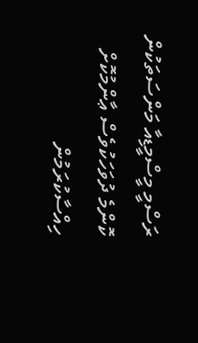ރަސްމީ މީސްމީޑިއާ މަންސަތަކުން ކޮންމެ ދުވަހަކުވެސް ޢާންމުކޮށް ހިއްސާކުރަމުން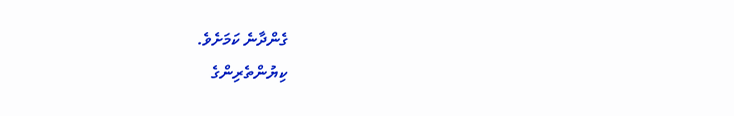ގެންދާނެ ކަމަށެވެ.
ކިޔުންތެރިންގެ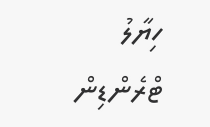ހިޔާލު
ޓްރެންޑިން